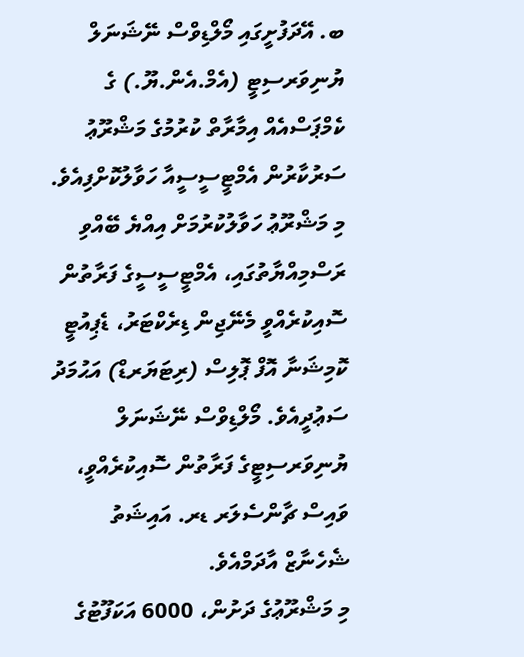ބ. އޭދަފުށީގައި މޯލްޑިވްސް ނޭޝަނަލް ޔުނިވަރސިޓީ (އެމް.އެން.ޔޫ.) ގެ ކެމްޕަސްއެއް އިމާރާތް ކުރުމުގެ މަޝްރޫޢު ސަރުކާރުން އެމްޓީސީސީއާ ހަވާލުކޮށްފިއެވެ.
މި މަޝްރޫޢު ހަވާލުކުރުމަށް އިއްޔެ ބޭއްވި ރަސްމިއްޔާތުގައި، އެމްޓީސީސީގެ ފަރާތުން ސޮއިކުރެއްވީ މެނޭޖިން ޑިރެކްޓަރު، ޑެޕިއުޓީ ކޮމިޝަނާ އޮފް ޕޮލިސް (ރިޓަޔަރޑް) އަޙުމަދު ސަޢުދީއެވެ. މޯލްޑިވްސް ނޭޝަނަލް ޔުނިވަރސިޓީގެ ފަރާތުން ސޮއިކުރެއްވީ، ވައިސް ޗާންސެލަރ ޑރ. އައިޝަތު ޝެހެނާޒް އާދަމްއެވެ.
މި މަޝްރޫޢުގެ ދަށުން، 6000 އަކަފޫޓުގެ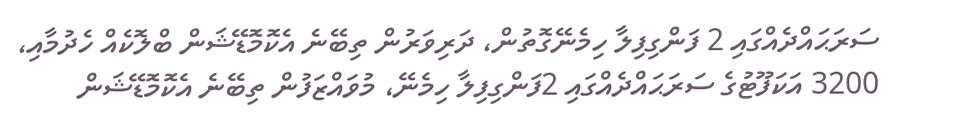ސަރަޙައްދެއްގައި 2 ފަންގިފިލާ ހިމެނޭގޮތުން، ދަރިވަރުން ތިބޭނެ އެކޮމޮޑޭޝަން ބްލޮކެއް ހެދުމާއި، 3200 އަކަފޫޓުގެ ސަރަޙައްދެއްގައި 2ފަންގިފިލާ ހިމެނޭ، މުވައްޒަފުން ތިބޭނެ އެކޮމޮޑޭޝަން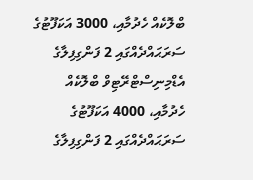ބްލޮކެއް ހެދުމާއި، 3000 އަކަފޫޓުގެ ސަރަޙައްދެއްގައި 2 ފަންގިފިލާގެ އެޑްމިނިސްޓްރޭޓިވް ބްލޮކެއް ހެދުމާއި، 4000 އަކަފޫޓުގެ ސަރަޙައްދެއްގައި 2 ފަންގިފިލާގެ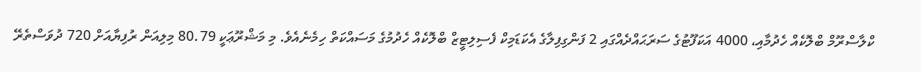ކްލާސްރޫމް ބްލޮކެއް ހެދުމާއި، 4000 އަކަފޫޓުގެ ސަރަޙައްދެއްގައި 2 ފަންގިފިލާގެ އެކަޑަމިކް ފެސިލިޓީޒް ބްލޮކެއް ހެދުމުގެ މަސައްކަތް ހިމެނެއެވެ. މި މަޝްރޫޢަކީ 80.79 މިލިއަން ރުފިޔާއަށް 720 ދުވަސްތެރޭ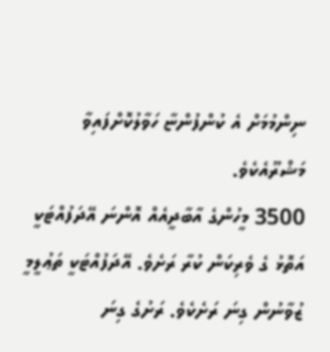ނިންމުމަށް އެ ކުންފުންޏާ ހަވާލުކޮށްފައިވާ މަޝްރޫއެކެވެ.
3500 މީހުންގެ އާބާދީއެއް އޮންނަ އޭދަފުއްޓަކީ އަތޮޅު ގެ ވެރިކަން ކުރާ ރަށެވެ. އޭދަފުއްޓަކީ ތަޢުލީމީ ޒުވާނުން ގިނަ ރަށެކެވެ. ރަށުގެ ގިނަ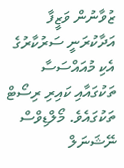ޒުވާނުން ވަޒީފާ އަދާކުރަނީ ސަރުކާރުގެ އެކި މުއައްސަސާ ތަކުގައާއި ކައިރި ރިސޯޓް ތަކުގައެވެ. މޯލްޑިވްސް ނޭޝަނަލް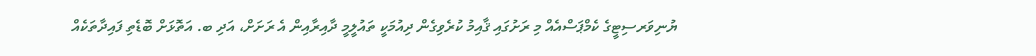ޔުނިވަރސިޓީގެ ކެމްޕަސްއެއް މި ރަށުގައި ޤާއިމު ކުރެވިގެން ދިއުމަކީ ތައުލީމީ ދާއިރާއިން އެ ރަށަށް، އަދި ބ. އަތޮޅަށް ބޮޑެތި ފައިދާތަކެއް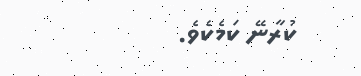ކުރާނޭ ކަމެކެވެ.